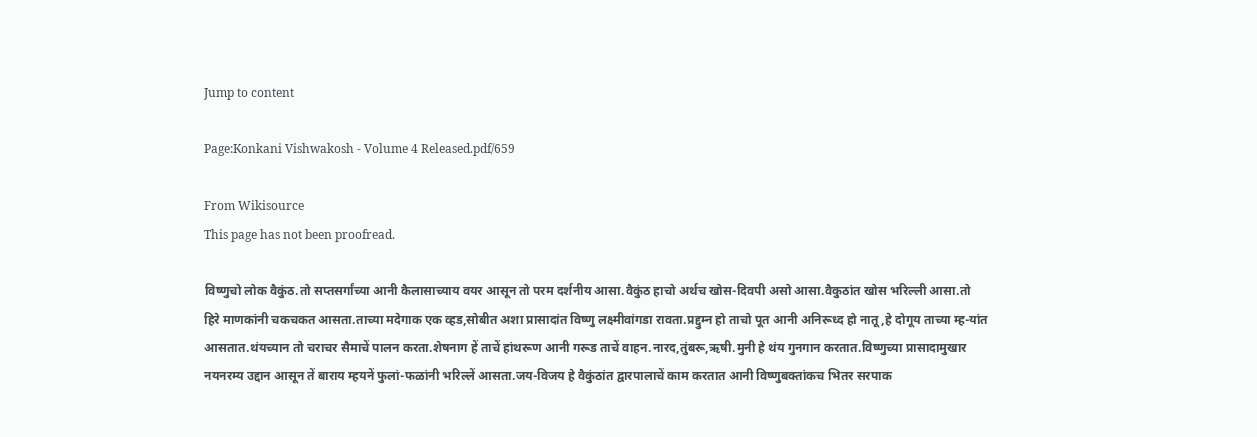Jump to content

Page:Konkani Vishwakosh - Volume 4 Released.pdf/659

From Wikisource
This page has not been proofread.

विष्णुचो लोक वैकुंठ.तो सप्तसर्गांच्या आनी कैलासाच्याय वयर आसून तो परम दर्शनीय आसा.वैकुंठ हाचो अर्थच खोस-दिवपी असो आसा.वैकुठांत खोस भरिल्ली आसा.तो हिरे माणकांनी चकचकत आसता.ताच्या मदेगाक एक व्हड,सोबीत अशा प्रासादांत विष्णु लक्ष्मीवांगडा रावता.प्रद्दुम्न हो ताचो पूत आनी अनिरूध्द हो नातू,हे दोगूय ताच्या म्ह-यांत आसतात.थंयच्यान तो चराचर सैमाचें पालन करता.शेषनाग हें ताचें हांथरूण आनी गरूड ताचें वाहन.नारद,तुंबरू,ऋषी.मुनी हे थंय गुनगान करतात.विष्णुच्या प्रासादामुखार नयनरम्य उद्दान आसून तें बाराय म्हयनें फुलां-फळांनी भरिल्लें आसता.जय-विजय हे वैकुंठांत द्वारपालाचें काम करतात आनी विष्णुबक्तांकच भितर सरपाक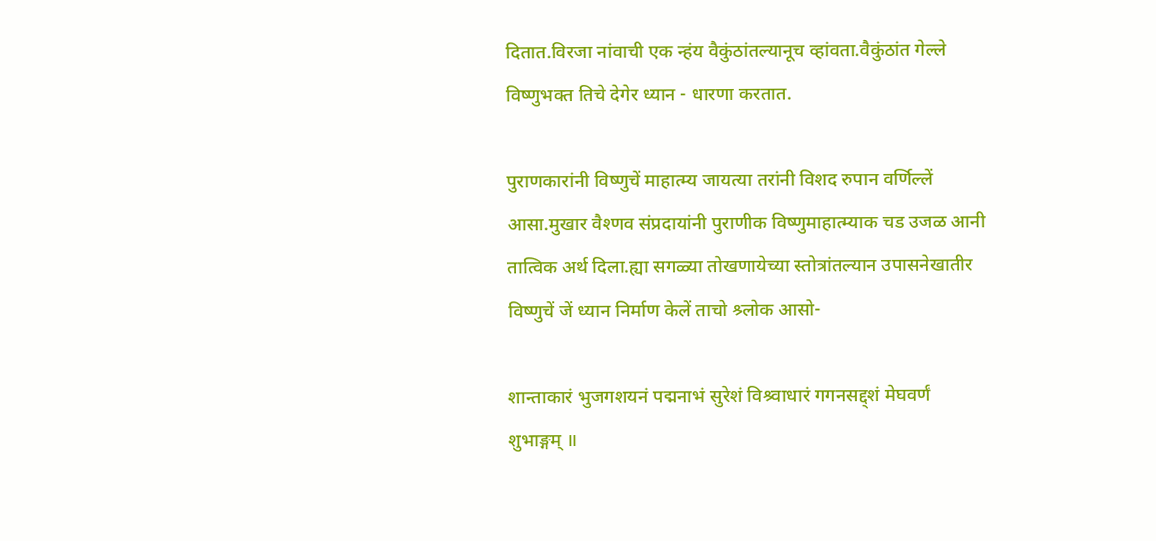दितात.विरजा नांवाची एक न्हंय वैकुंठांतल्यानूच व्हांवता.वैकुंठांत गेल्ले विष्णुभक्त तिचे देगेर ध्यान - धारणा करतात.

पुराणकारांनी विष्णुचें माहात्म्य जायत्या तरांनी विशद रुपान वर्णिल्लें आसा.मुखार वैश्णव संप्रदायांनी पुराणीक विष्णुमाहात्म्याक चड उजळ आनी तात्विक अर्थ दिला.ह्या सगळ्या तोखणायेच्या स्तोत्रांतल्यान उपासनेखातीर विष्णुचें जें ध्यान निर्माण केलें ताचो श्र्लोक आसो-

शान्ताकारं भुजगशयनं पद्मनाभं सुरेशं विश्र्वाधारं गगनसद्द्शं मेघवर्णं शुभाङ्गम् ॥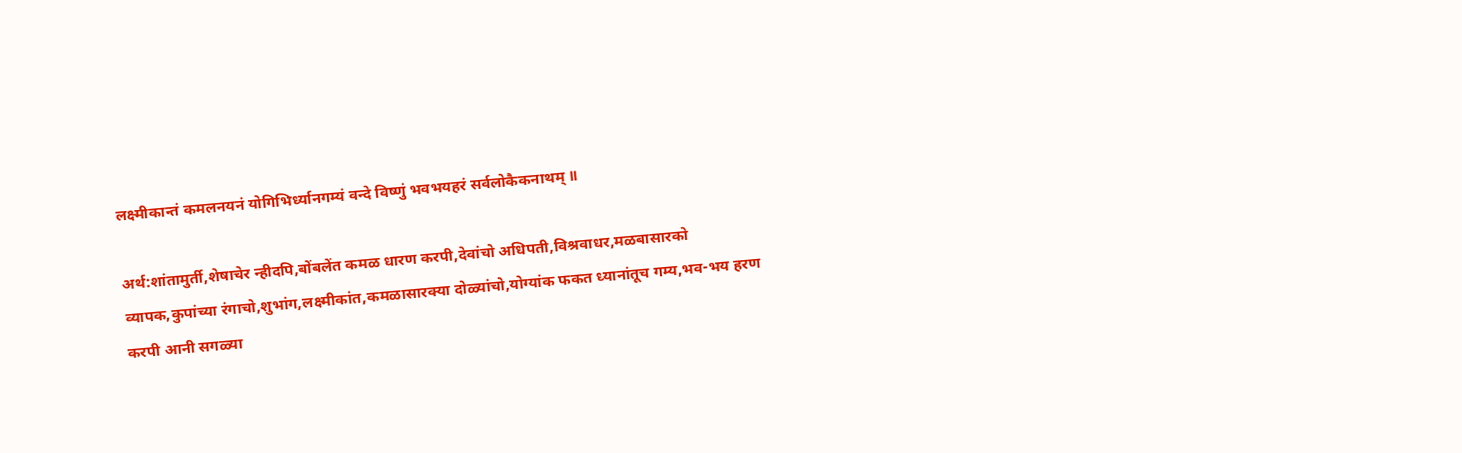लक्ष्मीकान्तं कमलनयनं योगिभिर्ध्यानगम्यं वन्दे विष्णुं भवभयहरं सर्वलोकैकनाथम् ॥

अर्थ:शांतामुर्ती,शेषाचेर न्हीदपि,बोंबलेंत कमळ धारण करपी,देवांचो अधिपती,विश्रवाधर,मळबासारको व्यापक,कुपांच्या रंगाचो,शुभांग,लक्ष्मीकांत,कमळासारक्या दोळ्यांचो,योग्यांक फकत ध्यानांतूच गम्य,भव-भय हरण करपी आनी सगळ्या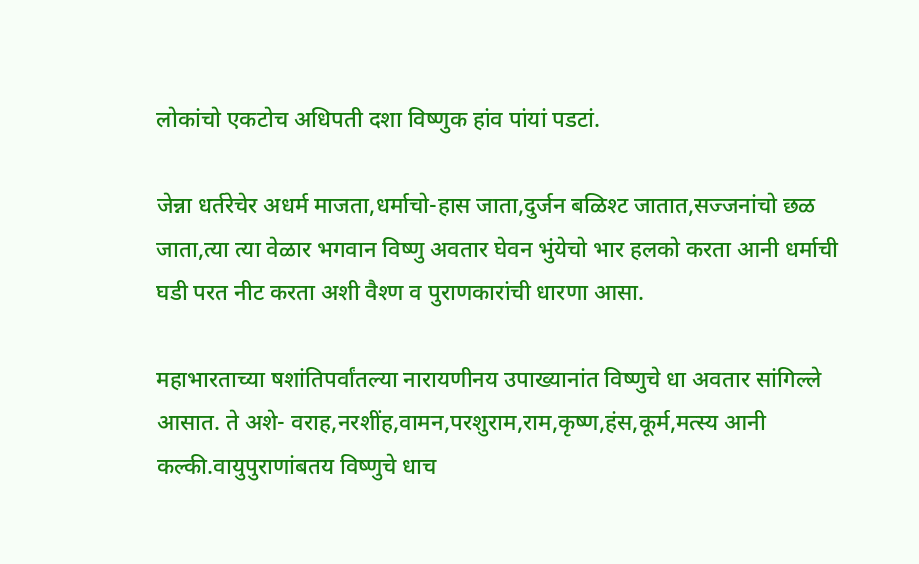लोकांचो एकटोच अधिपती दशा विष्णुक हांव पांयां पडटां.

जेन्ना धर्तरेचेर अधर्म माजता,धर्माचो-हास जाता,दुर्जन बळिश्ट जातात,सज्जनांचो छळ जाता,त्या त्या वेळार भगवान विष्णु अवतार घेवन भुंयेचो भार हलको करता आनी धर्माची घडी परत नीट करता अशी वैश्ण व पुराणकारांची धारणा आसा.

महाभारताच्या षशांतिपर्वांतल्या नारायणीनय उपाख्यानांत विष्णुचे धा अवतार सांगिल्ले आसात. ते अशे- वराह,नरशींह,वामन,परशुराम,राम,कृष्ण,हंस,कूर्म,मत्स्य आनी कल्की.वायुपुराणांबतय विष्णुचे धाच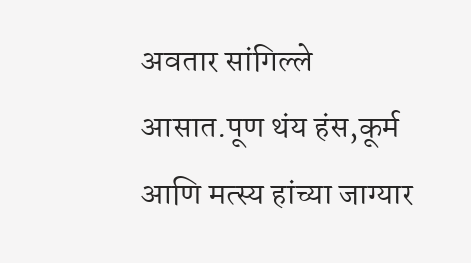अवतार सांगिल्ले आसात.पूण थंय हंस,कूर्म आणि मत्स्य हांच्या जाग्यार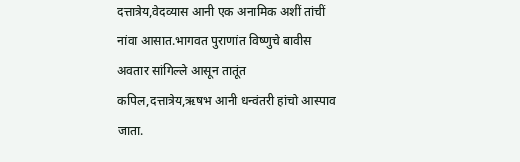दत्तात्रेय,वेदव्यास आनी एक अनामिक अशीं तांचीं नांवा आसात.भागवत पुराणांत विष्णुचे बावीस अवतार सांगिल्ले आसून तातूंत कपिल,दत्तात्रेय,ऋषभ आनी धन्वंतरी हांचो आस्पाव जाता.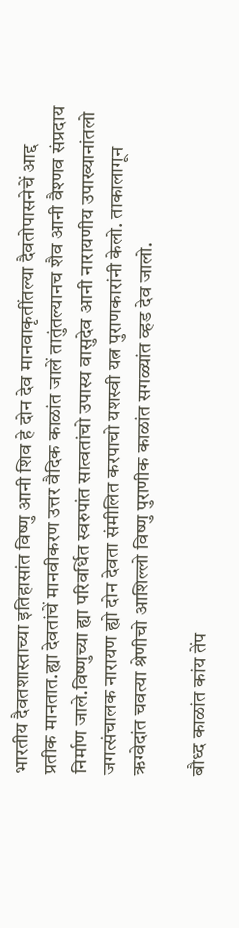भारतीय दैवतशास्ताच्या इतिहासांत विष्णु आनी शिव हे दोन देव मानवाकृतींतल्या दैवतोपासनेचें आद्द प्रतीक मानतात.ह्या देवतांचें मानवीकरण उत्तर वैदिक काळांत जालें तातुंतल्यानच शैव आनी वैश्णव संप्रदाय निर्माण जाले.विष्णुच्या ह्या परिवर्धित स्वरुपांत सात्वतांचो उपास्य वासुदेव आनी नारायणीय उपाख्यानांतलो जगत्संचालक नारायण ह्यो दोन देवता संमीलित करपाचो यशस्वी यत्न पुराणकारांनी केलो. ताकालागून ऋग्वेदांत चवत्या श्रेणीचो आशिल्लो विष्णु पुराणीक काळांत सगळ्यांत व्हड देव जालो.

बौध्द काळांत कांय तेंप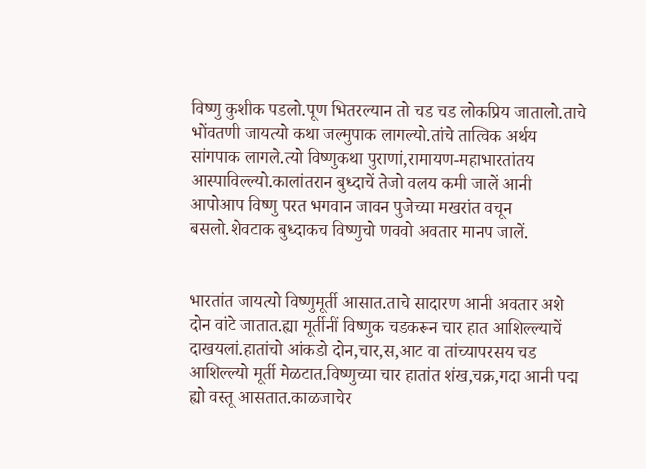विष्णु कुशीक पडलो.पूण भितरल्यान तो चड चड लोकप्रिय जातालो.ताचे भोंवतणी जायत्यो कथा जल्मुपाक लागल्यो.तांचे तात्विक अर्थय सांगपाक लागले.त्यो विष्णुकथा पुराणां,रामायण-महाभारतांतय आस्पाविल्ल्यो.कालांतरान बुध्दाचें तेजो वलय कमी जालें आनी आपोआप विष्णु परत भगवान जावन पुजेच्या मखरांत वचून बसलो.शेवटाक बुध्दाकच विष्णुचो णववो अवतार मानप जालें.


भारतांत जायत्यो विष्णुमूर्ती आसात.ताचे सादारण आनी अवतार अशे दोन वांटे जातात.ह्या मूर्तीनीं विष्णुक चडकरून चार हात आशिल्ल्याचें दाखयलां.हातांचो आंकडो दोन,चार,स,आट वा तांच्यापरसय चड आशिल्ल्यो मूर्ती मेळटात.विष्णुच्या चार हातांत शंख,चक्र,गदा आनी पद्म ह्यो वस्तू आसतात.काळजाचेर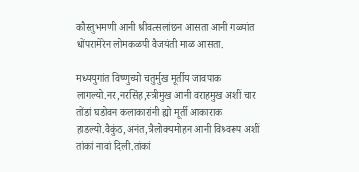कौस्तुभमणी आनी श्रीवत्सलांछन आसता आनी गळ्यांत धोंपरामेरेन लोमकळपी वैजयंती माळ आसता.

मध्ययुगांत विष्णुच्यो चतुर्मुख मूर्तीय जावपाक लागल्यो.नर,नरसिंह,स्त्रीमुख आनी वराहमुख अशीं चार तोंडां घडोवन कलाकारांनी ह्यो मूर्ती आकाराक हाडल्यो.वैकुंठ,अनंत,त्रैलोक्यमोहन आनी विश्र्वरूप अशीं तांकां नावां दिली.तांकां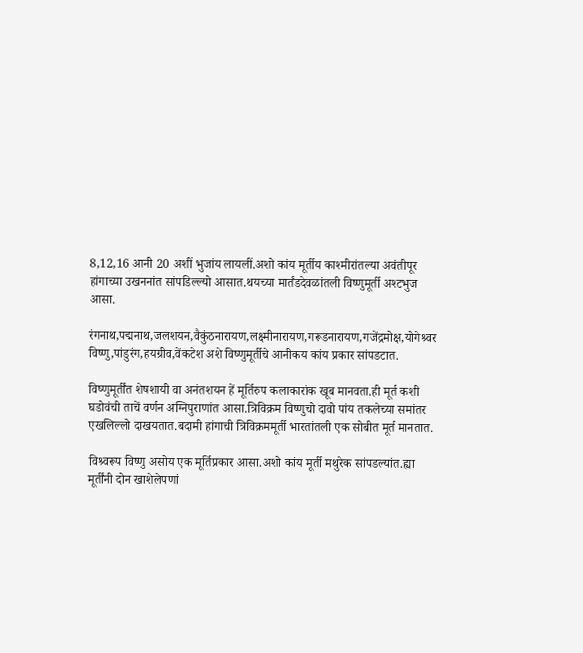8,12,16 आनी 20 अशीं भुजांय लायलीं.अशो कांय मूर्तीय काश्मीरांतल्या अवंतीपूर हांगाच्या उखननांत सांपडिल्ल्यो आसात.थयच्या मार्तंडदेवळांतली विष्णुमूर्ती अश्टभुज आसा.

रंगनाथ,पद्मनाथ,जलशयन,वैकुंठनारायण,लक्ष्मीनारायण,गरूडनारायण,गजेंद्रमोक्ष,योगेश्र्वर विष्णु,पांडुरंग,हयग्रीव,वेंकटेश अशे विष्णुमूर्तीचे आनीकय कांय प्रकार सांपडटात.

विष्णुमूर्तींत शेषशायी वा अनंतशयन हें मूर्तिरुप कलाकारांक खूब मानवता.ही मूर्त कशी घडोवंची ताचें वर्णन अग्निपुराणांत आसा.त्रिविक्रम विष्णुचो दावो पांय तकलेच्या समांतर एखलिल्लो दाखयतात.बदामी हांगाची त्रिविक्रममूर्ती भारतांतली एक सोबीत मूर्त मानतात.

विश्र्वरूप विष्णु असोय एक मूर्तिप्रकार आसा.अशो कांय मूर्ती मथुरेक सांपडल्यांत.ह्या मूर्तींनी दोन खाशेलेपणां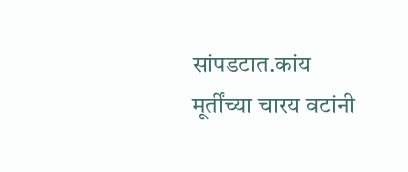सांपडटात.कांय मूर्तींच्या चारय वटांनी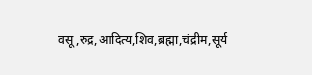वसू,रुद्र,आदित्य,शिव,ब्रह्मा,चंद्रीम,सूर्य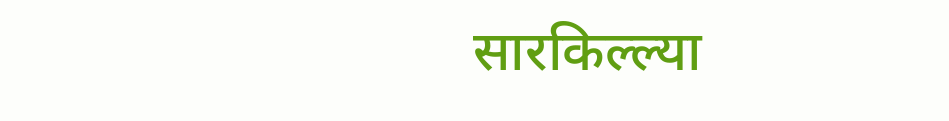सारकिल्ल्या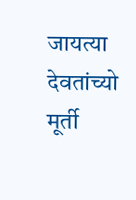जायत्या देवतांच्यो मूर्ती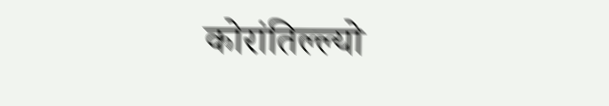कोरांतिल्ल्यो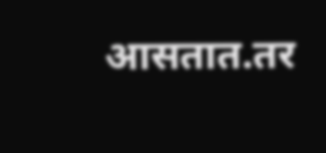आसतात.तर